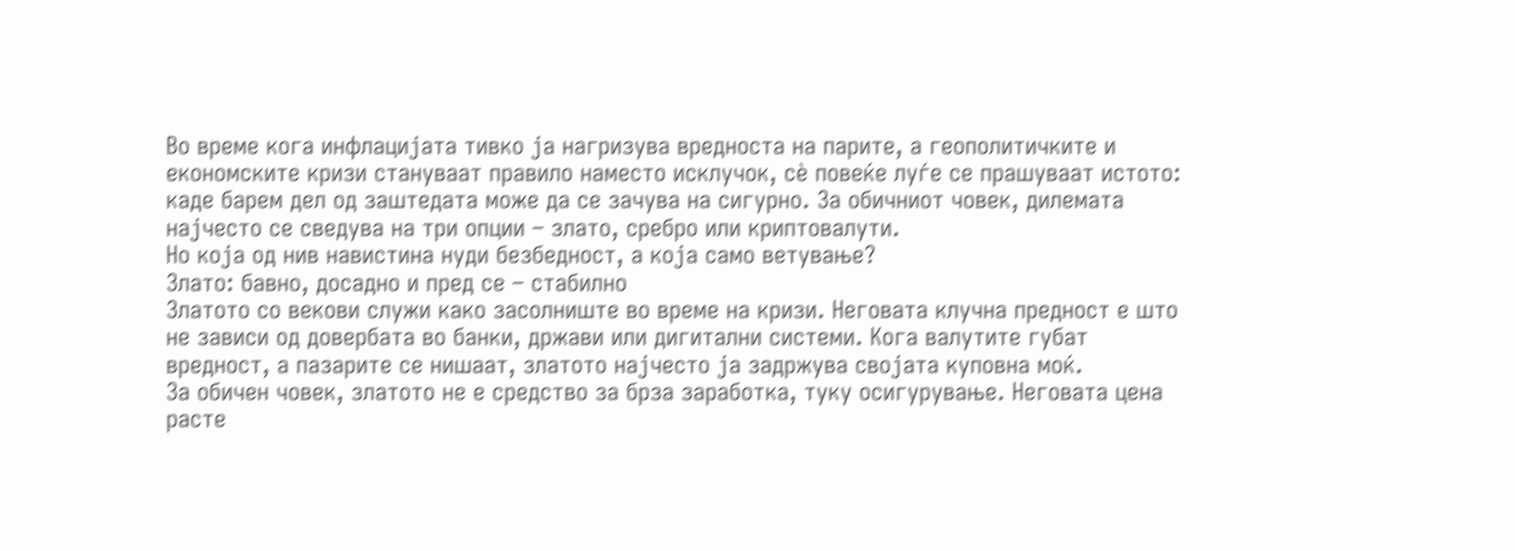Во време кога инфлацијата тивко ја нагризува вредноста на парите, а геополитичките и економските кризи стануваат правило наместо исклучок, сè повеќе луѓе се прашуваат истото: каде барем дел од заштедата може да се зачува на сигурно. За обичниот човек, дилемата најчесто се сведува на три опции – злато, сребро или криптовалути.
Но која од нив навистина нуди безбедност, а која само ветување?
Злато: бавно, досадно и пред се – стабилно
Златото со векови служи како засолниште во време на кризи. Неговата клучна предност е што не зависи од довербата во банки, држави или дигитални системи. Кога валутите губат вредност, а пазарите се нишаат, златото најчесто ја задржува својата куповна моќ.
За обичен човек, златото не е средство за брза заработка, туку осигурување. Неговата цена расте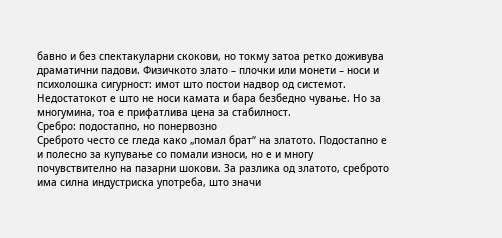бавно и без спектакуларни скокови, но токму затоа ретко доживува драматични падови. Физичкото злато – плочки или монети – носи и психолошка сигурност: имот што постои надвор од системот.
Недостатокот е што не носи камата и бара безбедно чување. Но за многумина, тоа е прифатлива цена за стабилност.
Сребро: подостапно, но понервозно
Среброто често се гледа како „помал брат“ на златото. Подостапно е и полесно за купување со помали износи, но е и многу почувствително на пазарни шокови. За разлика од златото, среброто има силна индустриска употреба, што значи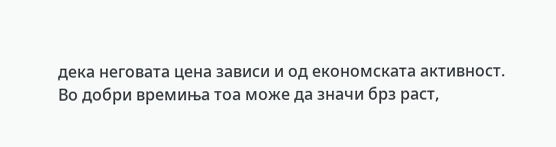дека неговата цена зависи и од економската активност.
Во добри времиња тоа може да значи брз раст,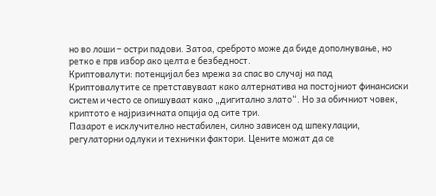но во лоши – остри падови. Затоа, среброто може да биде дополнување, но ретко е прв избор ако целта е безбедност.
Криптовалути: потенцијал без мрежа за спас во случај на пад
Криптовалутите се претставуваат како алтернатива на постојниот финансиски систем и често се опишуваат како „дигитално злато“. Но за обичниот човек, криптото е најризичната опција од сите три.
Пазарот е исклучително нестабилен, силно зависен од шпекулации, регулаторни одлуки и технички фактори. Цените можат да се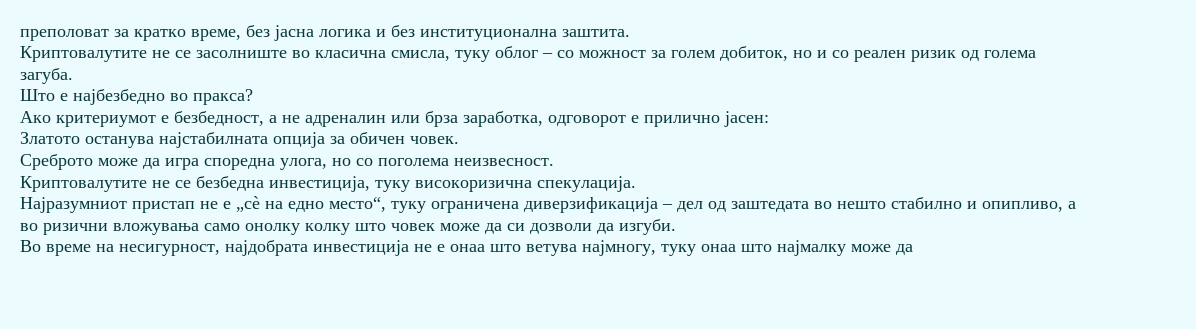преполоват за кратко време, без јасна логика и без институционална заштита.
Криптовалутите не се засолниште во класична смисла, туку облог – со можност за голем добиток, но и со реален ризик од голема загуба.
Што е најбезбедно во пракса?
Ако критериумот е безбедност, а не адреналин или брза заработка, одговорот е прилично јасен:
Златото останува најстабилната опција за обичен човек.
Среброто може да игра споредна улога, но со поголема неизвесност.
Криптовалутите не се безбедна инвестиција, туку високоризична спекулација.
Најразумниот пристап не е „сè на едно место“, туку ограничена диверзификација – дел од заштедата во нешто стабилно и опипливо, а во ризични вложувања само онолку колку што човек може да си дозволи да изгуби.
Во време на несигурност, најдобрата инвестиција не е онаа што ветува најмногу, туку онаа што најмалку може да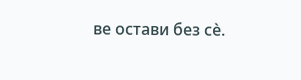ве остави без сè.